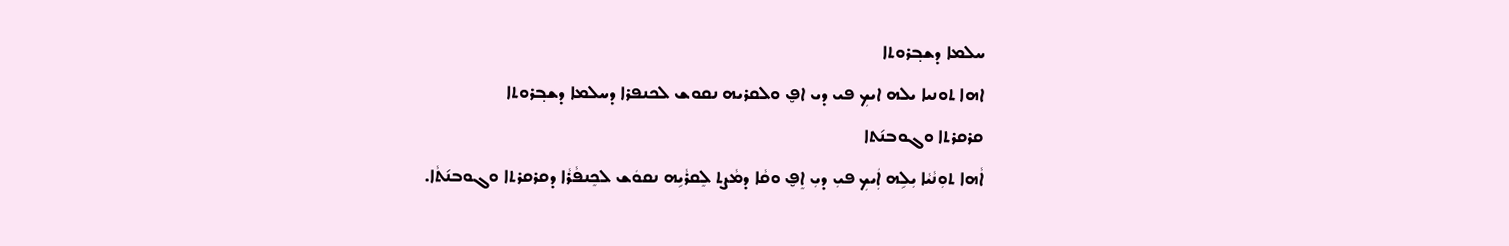ܚܠܡܐ ܕܫܒ݂ܪܘܬܐ
ܐܗܐ ܬܘܢܝܐ ܝܠܗ ܐܝܟܼ ܦܝ ܕܝ ܐܦ̮ ܘܠܩܪܝܗ ܢܩܘܫ ܠܟܢܦܪܐ ܕܚܠܡܐ ܕܫܒ݂ܪܘܬܐ
ܩܪܩܪܬܐ ܘܓܘܒܢ݇ܬܐ
ܐܵܗܐ ܬܘܼܢܵܝܵܐ ܝܼܠܹܗ ܐܲܝܟܼ ܦܝܼ ܕܝܼ ܐܸܦ̮ ܘܩܵܐ ܕܡܵܨܬ ܠܸܩܪܵܝܹܗ ܢܩܘܿܫ ܠܟܸܢܦܵܪܵܐ ܕܩܪܩܪܬܐ ܘܓܘܒܢ݇ܬܵܐ.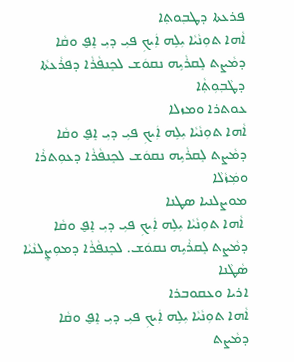ܦܪܥܬܐ ܕܛܒ݂ܘܬ݂ܐ
ܐܵܗܐ ܬܘܼܢܵܝܵܐ ܝܼܠܹܗ ܐܲܝܟܼ ܦܝܼ ܕܝܼ ܐܸܦ̮ ܘܩܵܐ ܕܡܵܨܬ ܠܸܩܪܵܝܹܗ ܢܩܘܿܫ ܠܟܸܢܦܵܪܵܐ ܕܦܪܵܥܬܵܐ ܕܛܵܒ݂ܘܼܬ݂ܵܐ
ܥܘܬܪܐ ܘܡܙܠܐ
ܐܵܗܐ ܬܘܼܢܵܝܵܐ ܝܼܠܹܗ ܐܲܝܟܼ ܦܝܼ ܕܝܼ ܐܸܦ̮ ܘܩܵܐ ܕܡܵܨܬ ܠܸܩܪܵܝܹܗ ܢܩܘܿܫ ܠܟܸܢܦܵܪܵܐ ܕܥܘܼܬܪܵܐ ܘܡܲܙܵܠܵܐ
ܡܘܨܠܢܝܐ ܣܛܢܐ
 ܐܵܗܐ ܬܘܼܢܵܝܵܐ ܝܼܠܹܗ ܐܲܝܟܼ ܦܝܼ ܕܝܼ ܐܸܦ̮ ܘܩܵܐ ܕܡܵܨܬ ܠܸܩܪܵܝܹܗ ܢܩܘܿܫ. ܠܟܸܢܦܵܪܵܐ ܕܡܘܼܨܸܠܢܵܝܵܐ ܣܵܛܵܢܐ
ܐܪܝܐ ܘܥܩܘܒܪܐ
ܐܵܗܐ ܬܘܼܢܵܝܵܐ ܝܼܠܹܗ ܐܲܝܟܼ ܦܝܼ ܕܝܼ ܐܸܦ̮ ܘܩܵܐ ܕܡܵܨܬ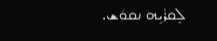ܠܸܩܪܵܝܹܗ ܢܩܘܿܫ.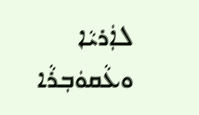ܠܐܲܪܝܵܐ ܘܥܵܩܘܿܒܼܪܵܐ